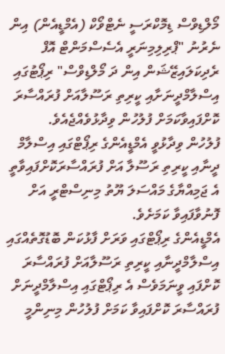މޯލްޑިވްސް ޑިމޮކްރަސީ ނެޓްވޯކް (އެމްޑީއެން) އިން ނެރުނު "ޕްރިލިމިނަރީ އެސެސްމަންޓް އޮފް ރެދިކަލައިޒޭޝަން އިން ދަ މޯލްޑިވްސް" ރިޕޯޓުގައި އިސްލާމްދީނަށާއި ކީރިތި ރަސޫލާއަށް ފުރައްސާރަ ކޮށްފައިވާކަމަށް ފުލުހުން ވިދާޅުވެއްޖެއެވެ.
ފުލުހުން ވިދާޅުވީ އެމްޑީއެންގެ ރިޕޯޓްގައި އިސްލާމް ދީނާއި ކީރިތި ރަސޫލާ އަށް ފުރައްސާރަކޮށްފައިވާތީ އެ ޖަމިއްޔާގެ މައްސަލަ ޔޫތު މިނިސްޓްރީ އަށް ފޮނުވާފައިވާ ކަމަށެވެ.
އެމްޑީއެންގެ ރިޕޯޓްގައި ވަރަށް ފާޅުކަން ބޮޑުގޮތެއްގައި އިސްލާމްދީނާއި ކީރިތި ރަސޫލާއަށް ފުރައްސާރަ ކޮށްފައި ވީނަމަވެސް އެ ރިޕޯޓްގައި އިސްލާމްދީނަށް ފުރައްސާރަ ކޮށްފައިވާ ކަމަށް ފުލުހުން މިނިންމީ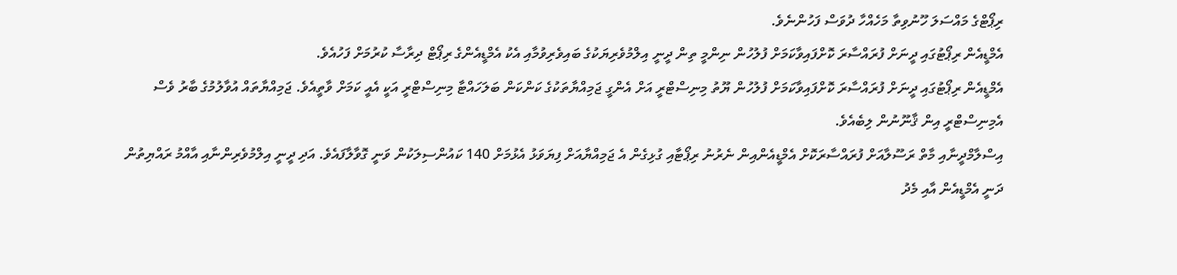ރިޕޯޓްގެ މައްސަލަ ހޫނުވިތާ މަހެއްހާ ދުވަސް ފަހުންނެވެ.
އެމްޑީއެން ރިޕޯޓުގައި ދީނަށް ފުރައްސާރަ ކޮށްފައިވާކަމަށް ފުލުހުން ނިންމީ ތިން ދީނީ އިލްމުވެރިޔަކުގެ ބައިވެރިވުމާއި އެކު އެމްޑީއެންގެ ރިޕޯޓް ދިރާސާ ކުރުމަށް ފަހުއެވެ.
އެމްޑީއެން ރިޕޯޓުގައި ދީނަށް ފުރައްސާރަ ކޮށްފައިވާކަމަށް ފުލުހުން ޔޫތު މިނިސްޓްރީ އަށް އެންގީ ޖަމިއްޔާތަކުގެ ކަންކަން ބަލަހައްޓާ މިނިސްޓްރީ އަކީ އެއީ ކަމަށް ވާތީއެވެ. ޖަމިއްޔާތައް އުވާލުމުގެ ބާރު ވެސް އެމިނިސްޓްރީ އިން ޤާނޫނުން ލިބެއެވެ.
އިސްލާމްދީނާއި މާތް ރަސޫލާއަށް ފުރައްސާރަކޮށް އެމްޑީއެންއިން ނެރުނު ރިޕޯޓާއި ގުޅިގެން އެ ޖަމިއްޔާއަށް ފިޔަވަޅު އެޅުމަށް 140 ކައުންސިލަކުން ވަނީ ގޮވާލާފައެވެ. އަދި ދީނީ އިލްމުވެރިންނާއި އާއްމު ރައްޔިތުން ދަނީ އެމްޑީއެން އާއި މެދު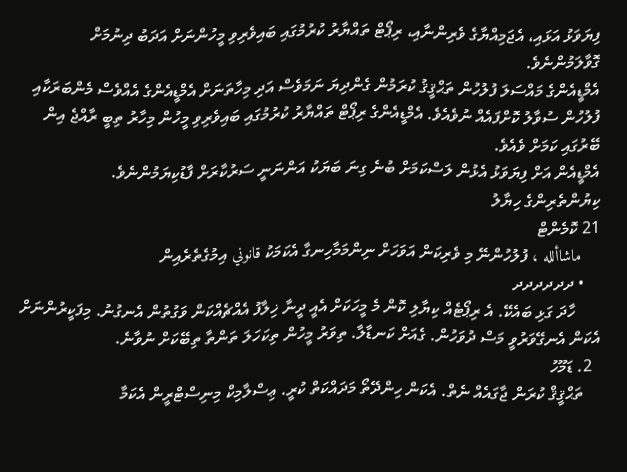ފިޔަވަޅު އަޅައި، އެޖަމިއްޔާގެ ވެރިންނާއި، ރިޕޯޓް ތައްޔާރު ކުރުމުގައި ބައިވެރިވި މީހުންނަށް އަދަބު ދިނުމަށް ގޮވާލަމުންނެވެ.
އެމްޑީއެންގެ މައްސަލަ ފުލުހުން ތަޙްޤީޤު ކުރަމުން ގެންދިޔަ ނަމަވެސް އަދި މިހާތަނަށް އެމްޑީއެންގެ އެއްވެސް މެންބަރަކާއި ފުލުހުން ސުވާލު ކޮށްފައެއް ނުވެއެވެ. އެމްޑީއެންގެ ރިޕޯޓް ތައްޔާރު ކުރުމުގައި ބައިވެރިވި މީހުން މިހާރު ތިބީ ރާއްޖެ އިން ބޭރުގައި ކަމަށް ވެއެވެ.
އެމްޑީއެން އަށް ފިޔަވަޅު އެޅުން ލަސްކަމަށް ބުނެ ގިނަ ބަޔަކު އަންނަނީ ސަރުކާރަށް ފާޑުކިޔަމުންނެވެ.
ކިޔުންތެރިންގެ ހިޔާލު
21 ކޮމެންޓް
    ماشاألله ، ފުލުހުންނޭ މި ވެރިކަން އަވަހަށް ނިންމަމާހިނގާ އެކަމަކު قانوني އިމުގެތެރެއިން
    • ދދދދދދ
      ހާދަ ގަޅި ބައެކޭ. އެ ރިޕޯޓެއް ކިޔާލި ކޮން މެ މީހަކަށް އެއީ ދީނާ ޚިލާފު އެއްޗެއްކަން ވަގުތުން އެނގުނު. މިފަކީރުންނަށް އެކަން އެނގޭވަރުވީ މަސް ދުވަހުން. ގެއަށް ކަނޑާލާ. ތިވަރު މީހުން ތިކަހަލަ ތަންތާ ތިބޭކަށް ނުވާނެ.
  2. ޑަމޫހު
    ތަޙްޤީޤް ކުރަން ޖާގައެއް ނެތް. އެކަން ހިންދޭތޯ މަދައްކަތް ކުރީ. ޢިސްލާމިކް މިނިސްޓްރީން އެކަމާ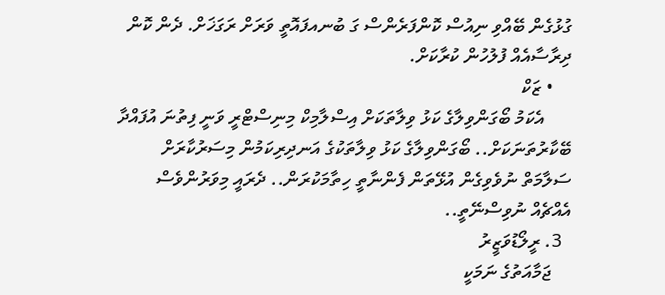ގުޅުގެން ބޭއްވި ނިއުސް ކޮންފަރެންސް ގަ ބުނއފައޮތީ ވަރަށް ރަގަޚަށް. ދެން ކޮން ދިރާސާއެއް ފުލުހުން ކުރާކަށް.
    • ޒަކް
      އެކަމު ބޯގަންވިލާގެ ކަޅު ވިލާތަކަށް އިސްލާމިކް މިނިސްޓްރީ ވަނީ ފިތުނަ އުފައްދާ ބޭކާރުތަނަކަށް.. ބޯގަންވިލާގެ ކަޅު ވިލާތަކުގެ އަނދިރިކަމުން މިސަރުކާރަށް ސަލާމަތް ނުވެވިގެން އުޅޭތަން ފެންނާތީ ހިތާމަކުރަން.. ދެރައީ މިވަރުންވެސް އެއްޗެއް ނުވިސްނޭތީ..
  3. ރީލޯޑުވަޒީރު
    ޖަމާއަތުގެ ނަމަކީ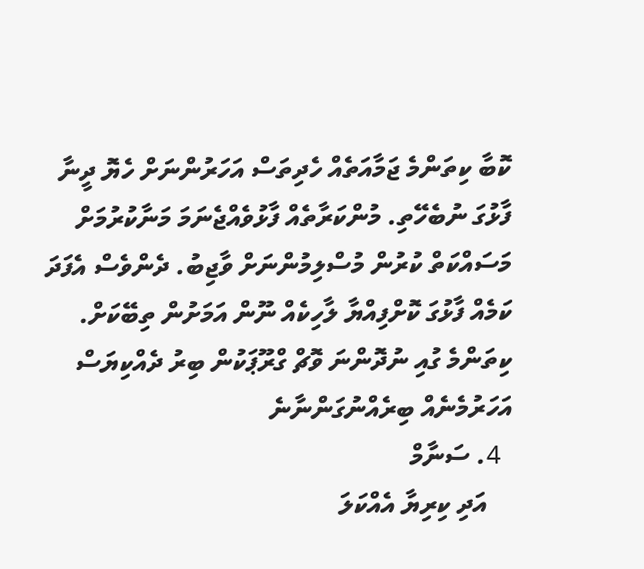ކޮބާ ކިތަންމެ ޖަމާއަތެއް ހެދިތަސް އަހަރުންނަށް ހެޔޮ ދީނާ ފާޅުގަ ނުބެހޭތި. މުންކަރާތެއް ފާޅުވެއްޖެނަމަ މަނާކުރުމަށް މަސައްކަތް ކުރުން މުސްލިމުންނަށް ވާޖިބު. ދެންވެސް އެފަދަ ކަމެއް ފާޅުގަ ކޮށްފިއްޔާ ލާހިކެއް ނޫން އަމަށުން ތިބޭކަށް. ކިތަންމެ ގުއި ނުދޮންނަ ވޮޗް ގްރޫޕަކުން ބިރު ދެއްކިޔަސް އަހަރުމެނެއް ބިރެއްނުގަންނާނެ
  4. ސަނާމް
    އަދި ކިރިޔާ އެއްކަލަ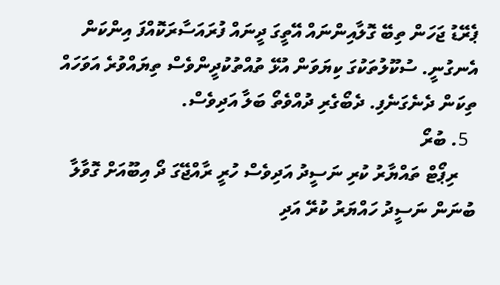ޕެރޭޑު ޖަހަން ތިބޭ ގޮލާއިންނައް އޭތީގަ ދީނައް ފުރައަސާރަކޮއްފަ އިންކަން އެނގުނީ. ސުކޫލުތަކުގަ ކިޔަވަން އުޅޭ ތުއްތުކުދީންވެސް ތިޔައްވުރެ އަވަހައް ތިކަން ދެނެގަނެފި. ދެބޯގެރި ދުއްވެތޯ ބަލާ އަދިވެސް.
  5. ބުރޯ
    ރިޕޯޓް ތައްޔާރު ކުރި ނަސީދު އަދިވެސް ހުރީ ރާއްޖޭގަ ދޯ އިބޫއަށް ގޮވާލާ ބުނަން ނަސީދު ހައްޔަރު ކުރޭ އަދި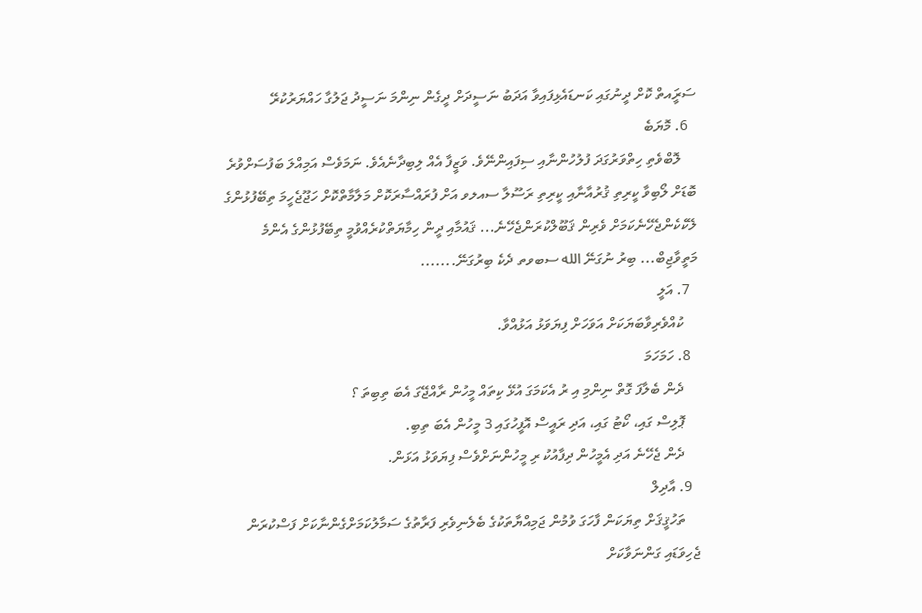ސަރީައތް ކޮށް ދީނުގައި ކަނޑައެޅިފައިވާ އަދަބު ނަސީދަށް ދީގެން ނިންމަ ނަސީދު ޖަލުގާ ހައްޔަރުކުރޭ
  6. މޮޔަބެ
    ލޮބްވެތި ހިތްވަރުގަދަ ފުލުހުންނާއި ސިފައިންނޭވެ. ވަޒީފާ އެއް ލިބިދާނެއެވެ. ނަމަވެސް އަމިއްލަ ބަފުސަށްވުރެ ބޮޑަށް ލޯބިވާ ކީރިތި ޤުރުއާނާއި ކީރިތި ރަސޫލާ ސއލވ އަށް ފުރައްސާރަކޮށް މަލާމާތްކޮށް ހަޖޫޖެހީމަ ތިބޭފުޅުންގެ ލޭކެކެންޖެހޭނެކަމަށް ވެރިން ޤަބޫލްކުރަންޖެހޭނެ... ޤައުމާއި ދީން ހިމާޔަތްކުރެއްވުމީ ތިބޭފުޅުންގެ އެންމެ މަތީވާޖިބް... ބިރު ނުގަނޭ الله ސބވތ ދެކެ ބިރުގަނޭ.......
  7. އަލީ
    ކުއްވެރިވާބަޔަކަށް އަވަހަށް ފިޔަވަޅު އަޅުއްވާ.
  8. ހަމަހަމަ
    ދެން ބެލާފަ ގޮތް ނިންމި އި ރު އެކަމަގަ އުޅޭ ކިތައް މީހުން ރާއްޖޭގަ އެބަ ތިބިތަ ؟
    ޕޮލިސް ގައި، ކޯޓު ގައި، އަދި ރައީސް އޮފީހުގައި 3 މީހުން އެބަ ތިބި.
    ދެން ޖެހޭނެ އަދި އެމީހުން ދިފާއުކު ރި މީހުންނަށްވެސް ފިޔަވަޅު އަޅަން.
  9. އާދިލް
    ތަހުޤީޤަށް ތިޔަކަން ފާހަގަ ވުމުން ޖަމިއްޔާތަކުގެ ބެލެނިވެރި ފަރާތުގެ ސަމާލުކަމަށްގެންނާކަށް ފަސްކުރަން ޖެހިވަޑައި ގަންނަވާކަށް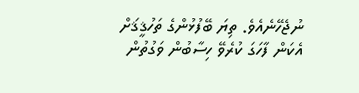ނުޖެހޭނެއެވެ. ތިޔަ ބޭފުޅުންގެ ތަހުޤީޤަށް އެކަން ފާހަގަ ކުރެވޭ ހިސާބުން ވަގުތުން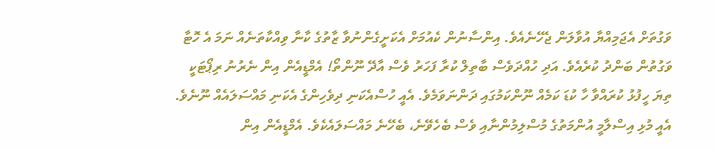ވަގުތަށް އެޖަމިއްޔާ އުވާލަން ޖެހޭނެއެވެ. އިންސާނުން ކެއުމަށް އެކަށީގެންނުވާ ޒާތުގެ ކާނާ ވިއްކާތަނެއް ނަމަ އެ ހޮޓާ ވަގުތުން ބަންދު ކުރެއެވެ. އަދި ހުއްދަވެސް ބާތިލް ކުރާ ފަހަރު ވެސް އާދޭ ނޫންތޯ! އެމްޑީއެން އިން ނެރުނު ރިޕޯޓަކީ ތިޔަ ހީފުޅު ކުރައްވާ ހާ ކުޑަ ކަމެއް ނޫންކަމުގައި ދަންނަވަމެވެ. އެއީ ހުސްއެކަނި ދިވެހިންގެ އެކަނި މައްސަލައެއް ނޫނެވެ. އެއީ މުޅި އިސްލާމީ އުންމަތުގެ މުސްލިމުންނާއި ވެސް ބެހެވޭނެ، ބެހޭނެ މައްސަލައެކެވެ. އެމްޑީއެން އިން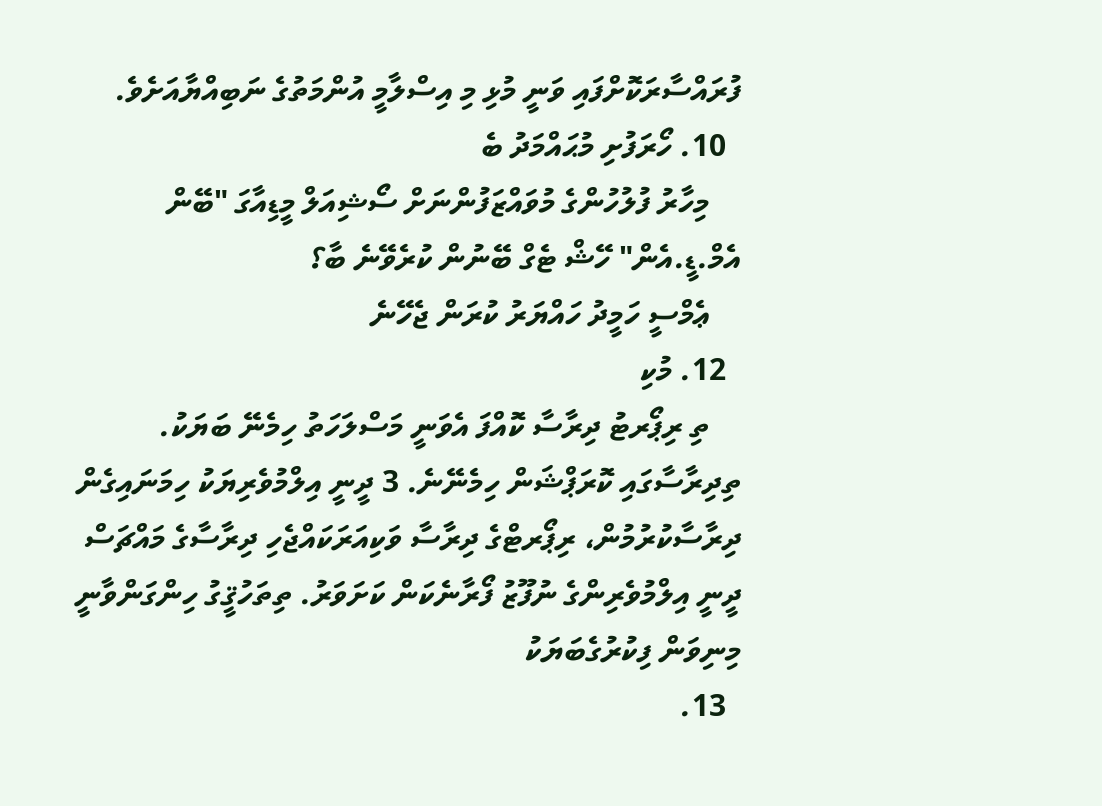ފުރައްސާރަކޮށްފައި ވަނީ މުޅި މި އިސްލާމީ އުންމަތުގެ ނަބިއްޔާއަށެވެ.
  10. ހޯރަފުށި މުޙައްމަދު ބެ
    މިހާރު ފުލުހުންގެ މުވައްޒަފުންނަށް ސޯޝިއަލް މީޑިއާގަ "ބޭން އެމް.ޑީ.އެން" ހޭޝް ޓެގް ބޭނުން ކުރެވޭނެ ބާ؟
    ޢެމްސީ ހަމީދު ހައްޔަރު ކުރަން ޖެހޭނެ
  12. މުކި
    ތި ރިޕޯރޓު ދިރާސާ ކޮއްފަ އެވަނީ މަސްލަހަތު ހިމެނޭ ބަޔަކު. ތިދިރާސާގައި ކޮރަޕްޝަން ހިމެނޭނެ. 3 ދީނީ އިލްމުވެރިޔަކު ހިމަނައިގެން ދިރާސާކުރުމުން، ރިޕޯރޓްގެ ދިރާސާ ވަކިއަރަކައްޖެހި ދިރާސާގެ މައްޗަސް ދީނީ އިލްމުވެރިންގެ ނުފޫޒު ފޯރާނެކަން ކަށަވަރު. ތިތަހުޤީގު ހިންގަންވާނީ މިނިވަން ފިކުރުގެބަޔަކު
  13.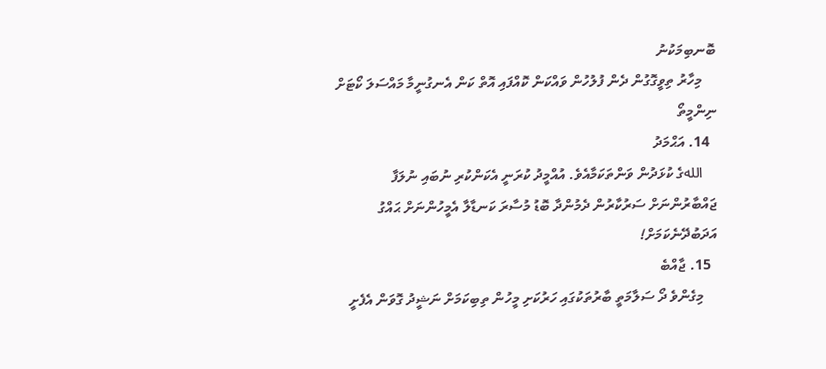ބޮނބިމަކުނު
    މިހާރު ތިވީގޮގުން ދެން ފުލުހުން ވައްކަން ކޮއްފައި އޮތް ކަން އެނގުނީމާ މައްސަލަ ކޯޓަށް ނިންމީތޯ
  14. އަޙްމަދު
    اللهގެ ކުޅަދުން ވަންތަކަމާއެވެ. އުއްމީދު ކުރަނީ އެކަންކުރި ނުބައި ނުލަފާ ޖައްބާރުންނަށް ސަރުކާރުން ދެމުންދާ ބޮޑު މުސާރަ ކަނޑާލާ އެމީހުންނަށް ޙައްގު އަދަބުދޭނެކަމަށް!
  15. ޖާއްބެ
    މިގެންވެ ދޯ ސަލާމަތީ ބާރުތަކުގައި ހަރުކަށި މީހުން ތިބިކަމަށް ނަޝީދު ގޮވަން އެފެށީ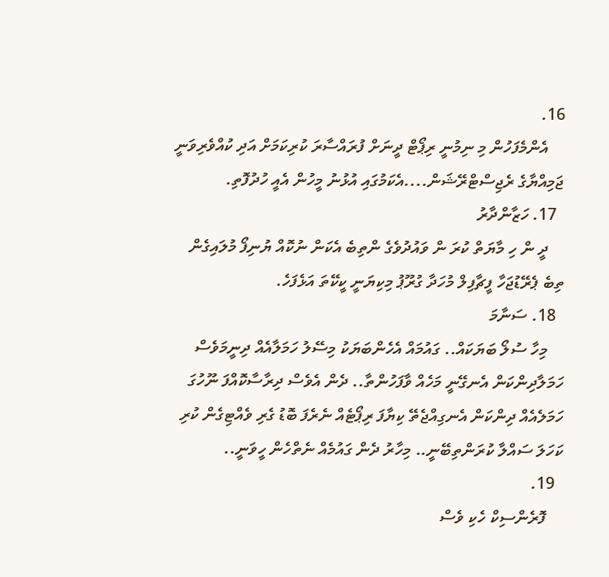16.
    އެންމެފަހުން މި ނިމުނީ ރިޕޯޓް ދީނަށް ފުރައްސާރަ ކުރިކަމަށް އަދި ކުއްވެރިވަނީ ޖަމިއްޔާގެ ރެޖިސްޓްރޭޝަން....އެކަމުގައި އުޅުނު މީހުން އެއީ ހުދުފޮތި.
  17. ހަޒާންދާރު
    ދީ ން ހި މާޔަތް ކުރަ ން ވައުދުވެގެ ންތިބެ އެކަން ނުކޮއް ޔުނިފޯ މުލައިގެން ތިބެ ޕެރޭޑުޖަހާ ފީޗާފިލް މުހަދާ ގުރޫޕު މިކިޔަނީ ކީކޭތަ އަޅެފަހެ.
  18. ސަނާމަ
    މިހާ ސުލޯ ބަޔަކައް.. ގައުމައް އެހެންބަޔަކު މިސޭލު ހަމަލާއެއް ދިނީމަވެސް ހަމަލާދިންކަން އެނގޭނީ މަހެއް ވާފަހުންތާ.. ދެން އެވެސް ދިރާސާކޮއްފަ ނޫހުގަ ހަމަލެއެއް ދިންކަން އެނގިއްޖެތޭ ކިޔާފަ ރިޕޯޓެއް ނެރެފަ ބޮޑު ގެރި ވެއްޓިގެން ކުރި ކަހަލަ ސައްލާ ކުރަންތިބޭނީ.. މިހާރު ދެން ގައުމެއް ނެތްހެން ހީވަނީ..
  19.
    ފޮރެންސިކް ހެކި ވެސް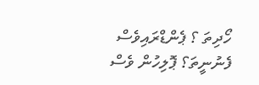ހޯދިތަ ؟ ޕެންޑްރައިވެސް ފެނުނީތަ؟ ޕޮލިހުން ވެސް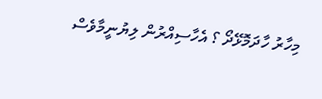މިހާރު ހާދަމޮޅޭދޯ ؟ އެހާސިއްރުން ލިޔުނީމާވެސް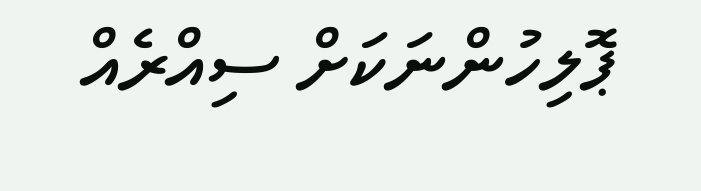ޕޮލިހުންނަކަށް ސިއްރެއް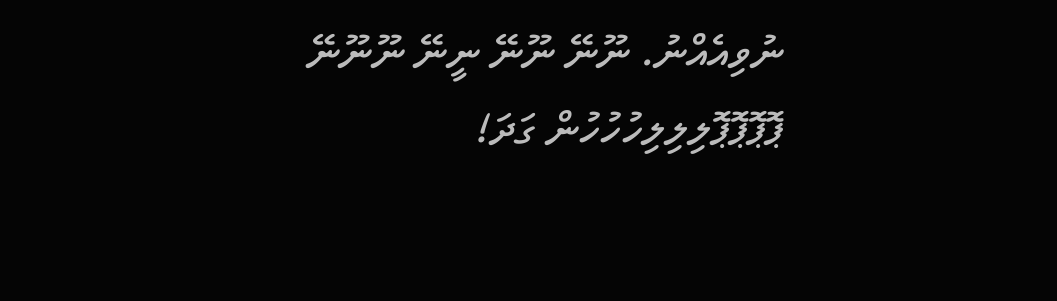ނުވިއެއްނު. ނޫނޭ ނޫނޭ ނީނޭ ނޫނޫނޭ ޕޮޕޮޕޮޕޮލިލިލިހުހުހުން ގަދަ!